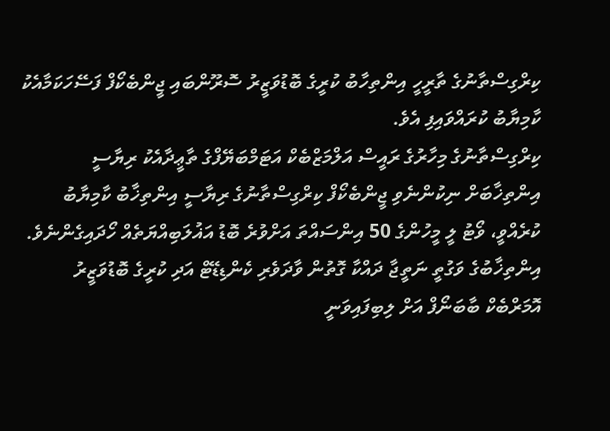ކިރްގިސްތާނުގެ ތާރީހީ އިންތިހާބު ކުރީގެ ބޮޑުވަޒީރު ސޮރޫންބައި ޖީންބެކޯފް ފަސޭހަކަމާއެކު ކާމިޔާބު ކުރައްވައިފި އެވެ.
ކިރްގިސްތާނުގެ މިހާރުގެ ރައީސް އަލްމަޒްބެކް އަޓަމްބަޔޭފްގެ ތާޢީދާއެކު ރިޔާސީ އިންތިޚާބަށް ނިކުންނެވި ޖީންބެކޯފް ކިރްގިސްތާނުގެ ރިޔާސީ އިންތިޚާބު ކާމިޔާބު ކުރެއްވީ، ވޯޓު ލީ މީހުންގެ 50 އިންސައްތަ އަށްވުރެ ބޮޑު އަޣުލަބިއްޔަތެއް ހޯދައިގެންނެވެ.
އިންތިޚާބުގެ ވަގުތީ ނަތީޖާ ދައްކާ ގޮތުން ވާދަވެރި ކެންޑިޑޭޓް އަދި ކުރީގެ ބޮޑުވަޒީރު އޮމަރްބެކް ބާބަނޯފް އަށް ލިބިފައިވަނީ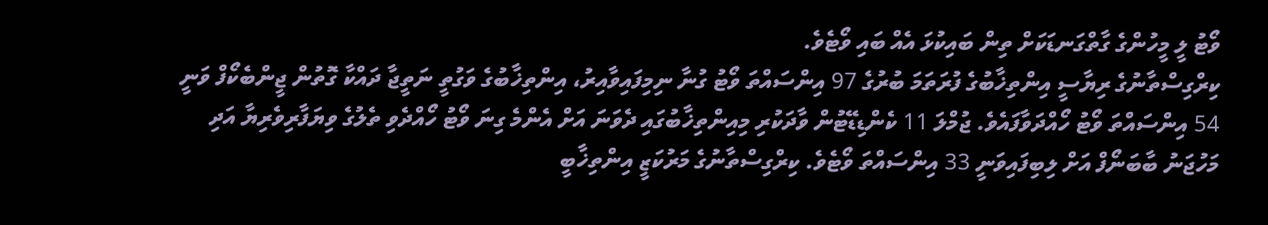ވޯޓު ލީ މީހުންގެ ގާތްގަނޑަކަށް ތިން ބައިކުޅަ އެއް ބައި ވޯޓެވެ.
ކިރްގިސްތާނުގެ ރިޔާސީ އިންތިޚާބުގެ ފުރަތަމަ ބުރުގެ 97 އިންސައްތަ ވޯޓު ގުނާ ނިމިފައިވާއިރު، އިންތިޚާބުގެ ވަގުތީ ނަތީޖާ ދައްކާ ގޮތުން ޖީންބެކޯފް ވަނީ 54 އިންސައްތަ ވޯޓު ހޯއްދަވާފައެވެ. ޖުމްލަ 11 ކެންޑިޑޭޓުން ވާދަކުރި މިއިންތިޚާބުގައި ދެވަނަ އަށް އެންމެ ގިނަ ވޯޓު ހޯއްދެވި ތެލުގެ ވިޔަފާރިވެރިޔާ އަދި މަހުޖަނު ބާބަނޯފް އަށް ލިބިފައިވަނީ 33 އިންސައްތަ ވޯޓެވެ. ކިރްގިސްތާނުގެ މަރުކަޒީ އިންތިޚާބީ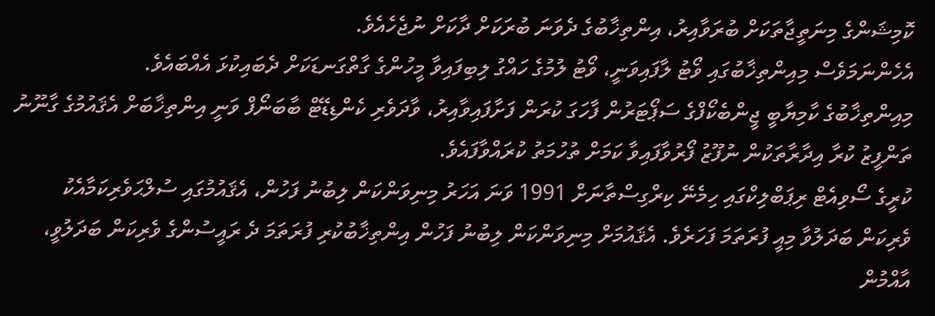ކޮމިޝަންގެ މިނަތީޖާތަކަށް ބުރަވާއިރު، އިންތިޚާބުގެ ދެވަނަ ބުރަކަށް ދާކަށް ނުޖެހެއެވެ.
އެހެންނަމަވެސް މިއިންތިޚާބުގައި ވޯޓު ލާފައިވަނީ، ވޯޓު ލުމުގެ ހައްގު ލިބިފައިވާ މީހުންގެ ގާތްގަނޑަކަށް ދެބައިކުޅަ އެއްބައެވެ.
މިއިންތިޚާބުގެ ކާމިޔާބީ ޖީންބެކޯފްގެ ސަޕޯޓަރުން ފާހަގަ ކުރަން ފަށާފައިވާއިރު، ވާދަވެރި ކެންޑިޑޭޓް ބާބަނޯފް ވަނީ އިންތިޚާބަށް އެޤައުމުގެ ގާނޫނު ތަންފީޒު ކުރާ އިދާރާތަކުން ނުފޫޒު ފޯރުވާފައިވާ ކަމަށް ތުހުމަތު ކުރައްވާފައެވެ.
ކުރީގެ ސޯވިއެޓް ރިޕަބްލިކްގައި ހިމެނޭ ކިރްގިސްތާނަށް 1991 ވަނަ އަހަރު މިނިވަންކަން ލިބުނު ފަހުން، އެޤައުމުގައި ސުލްޙަވެރިކަމާއެކު ވެރިކަން ބަދަލުވާ މިއީ ފުރަތަމަ ފަހަރެވެ. އެޤައުމަށް މިނިވަންކަން ލިބުނު ފަހުން އިންތިޚާބުކުރި ފުރަތަމަ ދެ ރައީސުންގެ ވެރިކަން ބަދަލުވީ، އާއްމުން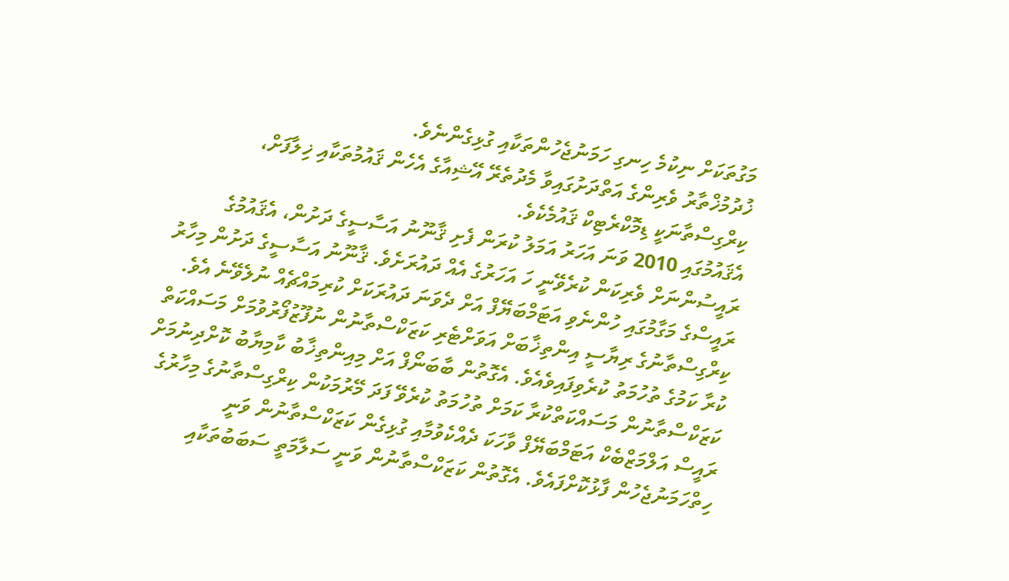މަގުތަކަށް ނިކުމެ ހިނގި ހަމަނުޖެހުންތަކާއި ގުޅިގެންނެވެ.
ޚުދުމުޚްތާރު ވެރިންގެ އަތްދަށުގައިވާ މެދުތެރޭ އޭޝިއާގެ އެހެން ޤައުމުތަކާއި ޚިލާފަށް، ކިރްގިސްތާނަކީ ޑިމޮކްރެޓިކް ޤައުމެކެވެ.
އެޤައުމުގައި 2010 ވަނަ އަހަރު އަމަލު ކުރަން ފެށި ޤާނޫނު އަސާސީގެ ދަށުން، އެޤައުމުގެ ރައީސުންނަށް ވެރިކަން ކުރެވޭނީ ހަ އަހަރުގެ އެއް ދައުރަށެވެ. ޤާނޫނު އަސާސީގެ ދަށުން މިހާރު ރައީސްގެ މަގާމުގައި ހުންނެވި އަޓަމްބަޔޭފް އަށް ދެވަނަ ދައުރަކަށް ކުރިމައްޗެއް ނުލެވޭނެ އެވެ.
ކިރްގިސްތާނުގެ ރިޔާސީ އިންތިޚާބަށް އަވަށްޓެރި ކަޒަކްސްތާނުން ނުފޫޒުފޯރުވުމަށް މަސައްކަތް ކުރާ ކަމުގެ ތުހުމަތު ކުރެވިފައިވެއެވެ. އެގޮތުން ބާބަނޯފް އަށް މިއިންތިޚާބު ކާމިޔާބު ކޮށްދިނުމަށް ކަޒަކްސްތާނުން މަސައްކަތްކުރާ ކަމަށް ތުހުމަތު ކުރެވޭ ފަދަ މޭރުމަކުން ކިރްގިސްތާނުގެ މިހާރުގެ ރައީސް އަލްމަޒްބެކް އަޓަމްބަޔޭފް ވާހަކަ ދެއްކެވުމާއި ގުޅިގެން ކަޒަކްސްތާނުން ވަނީ ހިތްހަމަނުޖެހުން ފާޅުކޮށްފައެވެ. އެގޮތުން ކަޒަކްސްތާނުން ވަނީ ސަލާމަތީ ސަބަބުތަކާއި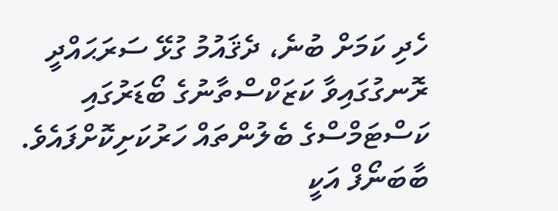ހެދި ކަމަށް ބުނެ، ދެޤައުމު ގުޅޭ ސަރަޙައްދީ ރޮނގުގައިވާ ކަޒަކްސްތާނުގެ ބޯޑަރުގައި ކަސްޓަމްސްގެ ބެލުންތައް ހަރުކަށިކޮށްފައެވެ.
ބާބަނޯފް އަކީ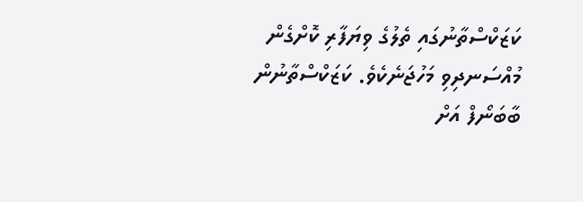ކަޒަކްސްތާނުގައި ތެލުގެ ވިޔަފާރި ކޮށްގެން މުއްސަނދިވި މަހުޖަނެކެވެ. ކަޒަކްސްތާނުން ބާބަނޯފް އަށް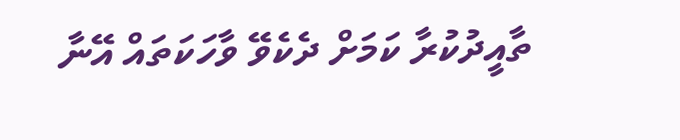ތާއީދުކުރާ ކަމަށް ދެކެވޭ ވާހަކަތައް އޭނާ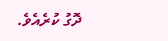ދޮގު ކުރެއެވެ.